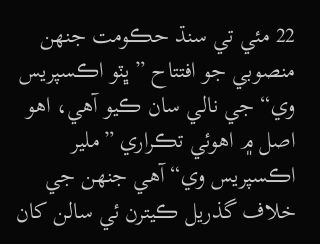22 مئي تي سنڌ حڪومت جنهن منصوبي جو افتتاح ”ڀٽو اڪسپريس وي“ جي نالي سان ڪيو آهي، اهو اصل ۾ اهوئي تڪراري ”ملير اڪسپريس وي“ آهي جنهن جي خلاف گذريل ڪيترن ئي سالن کان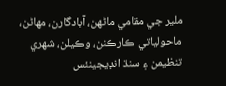ملير جي مقامي ماڻهن، آبادگارن، مهاڻن، ماحولياتي ڪارڪنن، وڪيلن، شهري تنظيمن ۽ سنڌ انڊيجينئس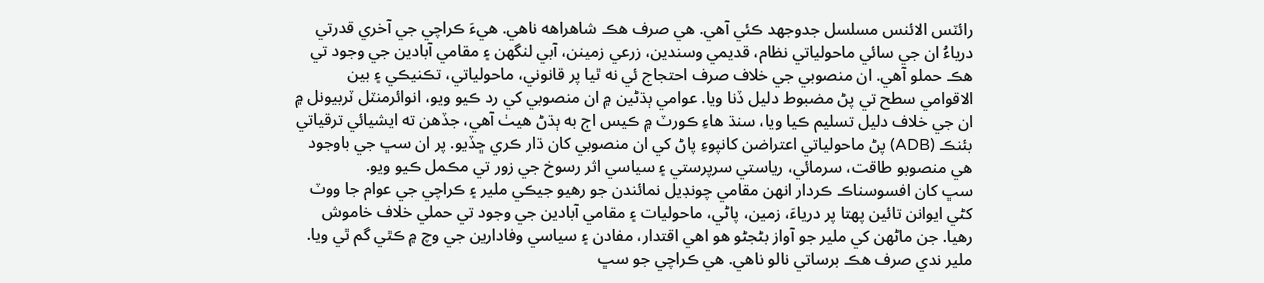رائٽس الائنس مسلسل جدوجهد ڪئي آهي. هي صرف هڪ شاهراهه ناهي. هيءَ ڪراچي جي آخري قدرتي درياءُ ان جي سائي ماحولياتي نظام، قديمي وسندين، زرعي زمينن، آبي لنگهن ۽ مقامي آبادين جي وجود تي هڪ حملو آهي. ان منصوبي جي خلاف صرف احتجاج ئي نه ٿيا پر قانوني، ماحولياتي، تڪنيڪي ۽ بين الاقوامي سطح تي پڻ مضبوط دليل ڏنا ويا. عوامي ٻڌڻين ۾ ان منصوبي کي رد ڪيو ويو، انوائرمنٽل ٽربيونل ۾ ان جي خلاف دليل تسليم ڪيا ويا، سنڌ هاءِ ڪورٽ ۾ ڪيس اڄ به ٻڌڻ هيٺ آهي، جڏهن ته ايشيائي ترقياتي بئنڪ (ADB) پڻ ماحولياتي اعتراضن کانپوءِ پاڻ کي ان منصوبي کان ڌار ڪري ڇڏيو. پر ان سڀ جي باوجود هي منصوبو طاقت، سرمائي، رياستي سرپرستي ۽ سياسي اثر رسوخ جي زور تي مڪمل ڪيو ويو.
سڀ کان افسوسناڪ ڪردار انهن مقامي چونڊيل نمائندن جو رهيو جيڪي ملير ۽ ڪراچي جي عوام جا ووٽ کڻي ايوانن تائين پهتا پر درياءَ، زمين، پاڻي، ماحوليات ۽ مقامي آبادين جي وجود تي حملي خلاف خاموش رهيا. جن ماڻهن کي ملير جو آواز بڻجڻو هو اهي اقتدار، مفادن ۽ سياسي وفادارين جي وچ ۾ ڪٿي گم ٿي ويا.
ملير ندي صرف هڪ برساتي نالو ناهي. هي ڪراچي جو سڀ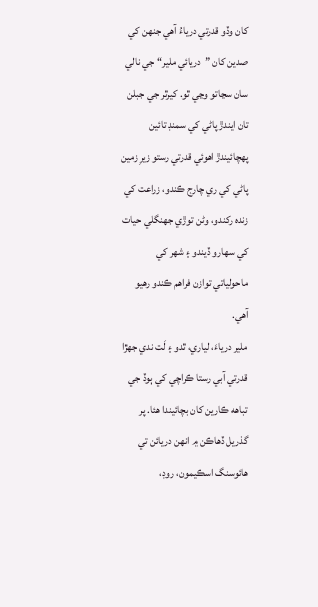کان وڏو قدرتي درياءُ آهي جنهن کي صدين کان ”دريائي ملير“ جي نالي سان سڃاتو وڃي ٿو. کيرٿر جي جبلن تان ايندڙ پاڻي کي سمنڊ تائين پهچائيندڙ اهوئي قدرتي رستو زيرِ زمين پاڻي کي ري چارج ڪندو، زراعت کي زنده رکندو، وڻن توڙي جهنگلي حيات کي سهارو ڏيندو ۽ شهر کي ماحولياتي توازن فراهم ڪندو رهيو آهي.
ملير درياءَ، لياري، ٿدو ۽ لَت ندي جهڙا قدرتي آبي رستا ڪراچي کي ٻوڏ جي تباهه ڪارين کان بچائيندا هئا. پر گذريل ڏهاڪن ۾ انهن دريائن تي هائوسنگ اسڪيمون، روڊ،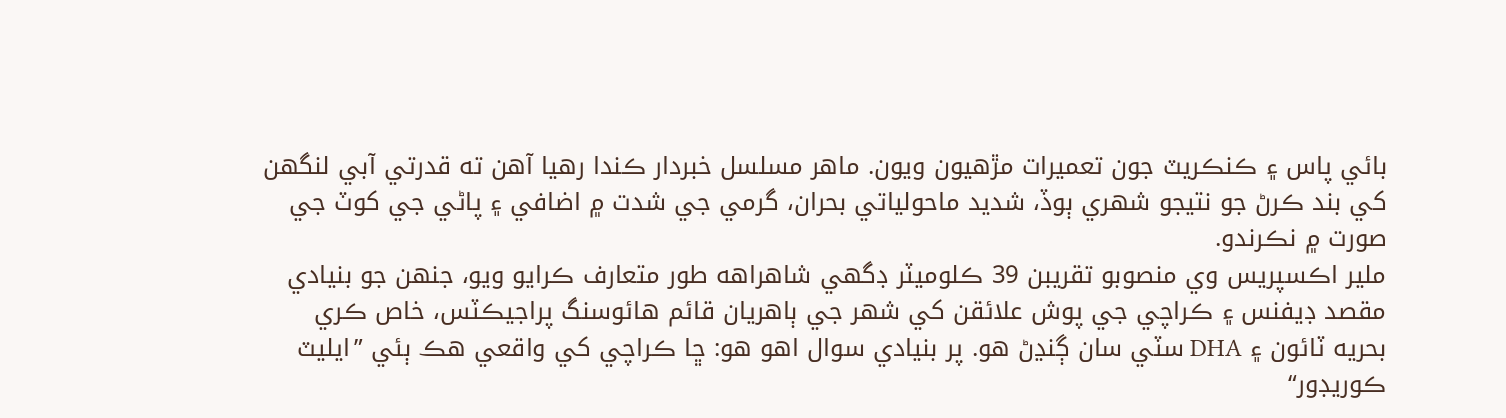بائي پاس ۽ ڪنڪريٽ جون تعميرات مڙهيون ويون. ماهر مسلسل خبردار ڪندا رهيا آهن ته قدرتي آبي لنگهن کي بند ڪرڻ جو نتيجو شهري ٻوڏ، شديد ماحولياتي بحران، گرمي جي شدت ۾ اضافي ۽ پاڻي جي کوٽ جي صورت ۾ نڪرندو.
ملير اڪسپريس وي منصوبو تقريبن 39 ڪلوميٽر ڊگهي شاهراهه طور متعارف ڪرايو ويو، جنهن جو بنيادي مقصد ڊيفنس ۽ ڪراچي جي پوش علائقن کي شهر جي ٻاهريان قائم هائوسنگ پراجيڪٽس، خاص ڪري بحريه ٽائون ۽ DHA سٽي سان ڳنڍڻ هو. پر بنيادي سوال اهو هو: ڇا ڪراچي کي واقعي هڪ ٻئي ”ايليٽ ڪوريڊور“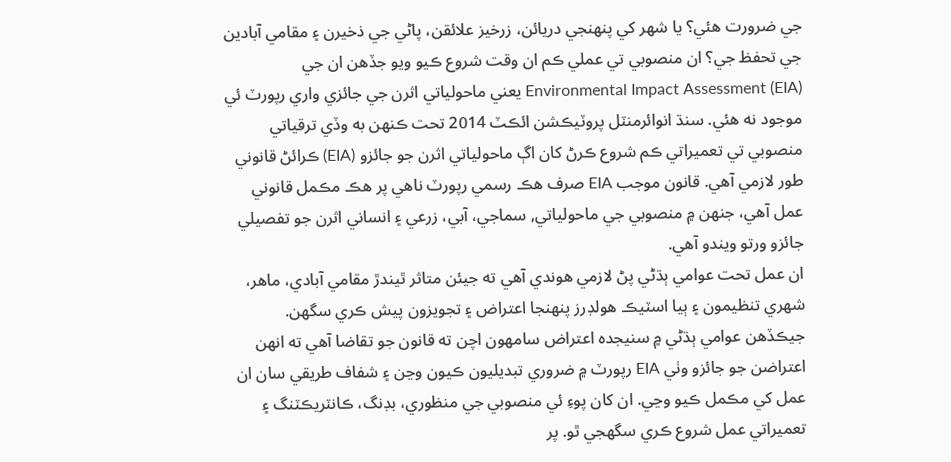جي ضرورت هئي؟ يا شهر کي پنهنجي دريائن، زرخيز علائقن، پاڻي جي ذخيرن ۽ مقامي آبادين جي تحفظ جي؟ ان منصوبي تي عملي ڪم ان وقت شروع ڪيو ويو جڏهن ان جي Environmental Impact Assessment (EIA) يعني ماحولياتي اثرن جي جائزي واري رپورٽ ئي موجود نه هئي. سنڌ انوائرمنٽل پروٽيڪشن ائڪٽ 2014 تحت ڪنهن به وڏي ترقياتي منصوبي تي تعميراتي ڪم شروع ڪرڻ کان اڳ ماحولياتي اثرن جو جائزو (EIA) ڪرائڻ قانوني طور لازمي آهي. قانون موجب EIA صرف هڪ رسمي رپورٽ ناهي پر هڪ مڪمل قانوني عمل آهي، جنهن ۾ منصوبي جي ماحولياتي, سماجي، آبي، زرعي ۽ انساني اثرن جو تفصيلي جائزو ورتو ويندو آهي.
ان عمل تحت عوامي ٻڌڻي پڻ لازمي هوندي آهي ته جيئن متاثر ٿيندڙ مقامي آبادي، ماهر، شهري تنظيمون ۽ ٻيا اسٽيڪ هولڊرز پنهنجا اعتراض ۽ تجويزون پيش ڪري سگهن. جيڪڏهن عوامي ٻڌڻي ۾ سنيجده اعتراض سامهون اچن ته قانون جو تقاضا آهي ته انهن اعتراضن جو جائزو وٺي EIA رپورٽ ۾ ضروري تبديليون ڪيون وڃن ۽ شفاف طريقي سان ان عمل کي مڪمل ڪيو وڃي. ان کان پوءِ ئي منصوبي جي منظوري، بڊنگ، ڪانٽريڪٽنگ ۽ تعميراتي عمل شروع ڪري سگهجي ٿو. پر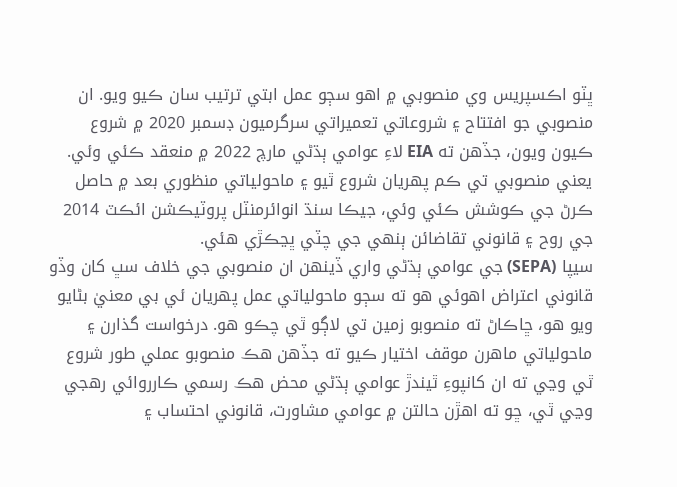ڀٽو اڪسپريس وي منصوبي ۾ اهو سڄو عمل ابتي ترتيب سان ڪيو ويو. ان منصوبي جو افتتاح ۽ شروعاتي تعميراتي سرگرميون ڊسمبر 2020 ۾ شروع ڪيون ويون، جڏهن ته EIA لاءِ عوامي ٻڌڻي مارچ 2022 ۾ منعقد ڪئي وئي. يعني منصوبي تي ڪم پهريان شروع ٿيو ۽ ماحولياتي منظوري بعد ۾ حاصل ڪرڻ جي ڪوشش ڪئي وئي، جيڪا سنڌ انوائرمنٽل پروٽيڪشن ائڪٽ 2014 جي روح ۽ قانوني تقاضائن ٻنهي جي چٽي ڀڃڪڙي هئي.
سيپا (SEPA) جي عوامي ٻڌڻي واري ڏينهن ان منصوبي جي خلاف سڀ کان وڏو قانوني اعتراض اهوئي هو ته سڄو ماحولياتي عمل پهريان ئي بي معنيٰ بڻايو ويو هو، ڇاڪاڻ ته منصوبو زمين تي لاڳو ٿي چڪو هو. درخواست گذارن ۽ ماحولياتي ماهرن موقف اختيار ڪيو ته جڏهن هڪ منصوبو عملي طور شروع ٿي وڃي ته ان کانپوءِ ٿيندڙ عوامي ٻڌڻي محض هڪ رسمي ڪارروائي رهجي وڃي ٿي، ڇو ته اهڙن حالتن ۾ عوامي مشاورت، قانوني احتساب ۽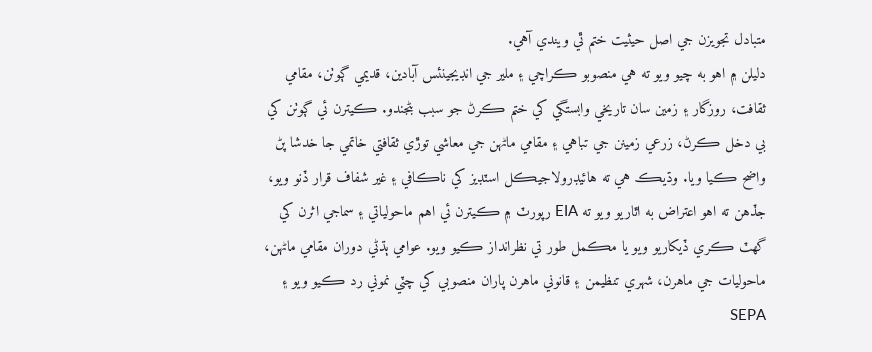متبادل تجويزن جي اصل حيثيت ختم ٿي ويندي آهي.
دليلن ۾ اهو به چيو ويو ته هي منصوبو ڪراچي ۽ ملير جي انڊيجينئس آبادين، قديمي ڳوٺن، مقامي ثقافت، روزگار ۽ زمين سان تاريخي وابستگي کي ختم ڪرڻ جو سبب بڻجندو. ڪيترن ئي ڳوٺن کي بي دخل ڪرڻ، زرعي زمينن جي تباهي ۽ مقامي ماڻهن جي معاشي توڙي ثقافتي خاتمي جا خدشا پڻ واضح ڪيا ويا. وڌيڪ هي ته هائيڊرولاجيڪل اسٽڊيز کي ناڪافي ۽ غير شفاف قرار ڏنو ويو، جڏهن ته اهو اعتراض به اٿاريو ويو ته EIA رپورٽ ۾ ڪيترن ئي اهم ماحولياتي ۽ سماجي اثرن کي گهٽ ڪري ڏيکاريو ويو يا مڪمل طور تي نظرانداز ڪيو ويو. عوامي ٻڌڻي دوران مقامي ماڻهن، ماحوليات جي ماهرن، شهري تنظيمن ۽ قانوني ماهرن پاران منصوبي کي چٽي نموني رد ڪيو ويو ۽ SEPA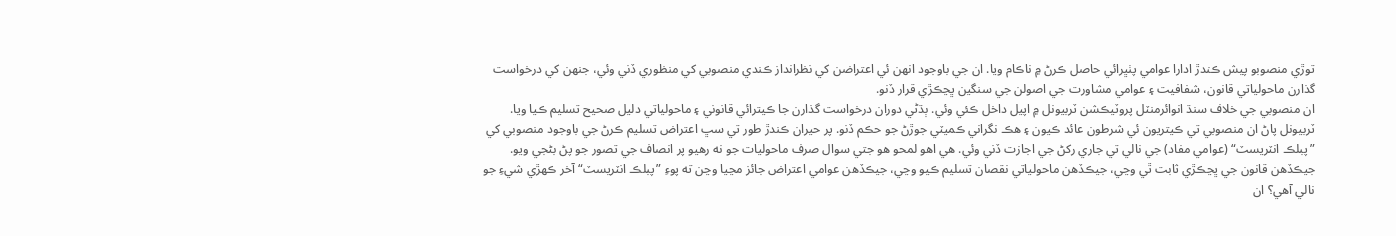توڙي منصوبو پيش ڪندڙ ادارا عوامي پٺڀرائي حاصل ڪرڻ ۾ ناڪام ويا. ان جي باوجود انهن ئي اعتراضن کي نظرانداز ڪندي منصوبي کي منظوري ڏني وئي، جنهن کي درخواست گذارن ماحولياتي قانون، شفافيت ۽ عوامي مشاورت جي اصولن جي سنگين ڀڃڪڙي قرار ڏنو.
ان منصوبي جي خلاف سنڌ انوائرمنٽل پروٽيڪشن ٽربيونل ۾ اپيل داخل ڪئي وئي. ٻڌڻي دوران درخواست گذارن جا ڪيترائي قانوني ۽ ماحولياتي دليل صحيح تسليم ڪيا ويا. ٽربيونل پاڻ ان منصوبي تي ڪيتريون ئي شرطون عائد ڪيون ۽ هڪ نگراني ڪميٽي جوڙڻ جو حڪم ڏنو. پر حيران ڪندڙ طور تي سڀ اعتراض تسليم ڪرڻ جي باوجود منصوبي کي ”پبلڪ انٽريسٽ“ (عوامي مفاد) جي نالي تي جاري رکڻ جي اجازت ڏني وئي. هي اهو لمحو هو جتي سوال صرف ماحوليات جو نه رهيو پر انصاف جي تصور جو پڻ بڻجي ويو.
جيڪڏهن قانون جي ڀڃڪڙي ثابت ٿي وڃي، جيڪڏهن ماحولياتي نقصان تسليم ڪيو وڃي، جيڪڏهن عوامي اعتراض جائز مڃيا وڃن ته پوءِ ”پبلڪ انٽريسٽ“ آخر ڪهڙي شيءِ جو نالي آهي؟ ان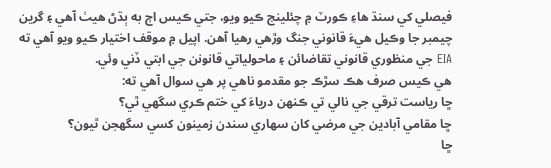فيصلي کي سنڌ هاءِ ڪورٽ ۾ چئلينج ڪيو ويو، جتي ڪيس اڄ به ٻڌڻ هيٺ آهي ۽ گرين چيمبر جا وڪيل هيءَ قانوني جنگ وڙهي رهيا آهن. اپيل ۾ موقف اختيار ڪيو ويو آهي ته EIA جي منظوري قانوني تقاضائن ۽ ماحولياتي قانونن جي ابتي ڏني وئي.
هي ڪيس صرف هڪ سڙڪ جو مقدمو ناهي پر هي سوال آهي ته:
ڇا رياست ترقي جي نالي تي ڪنهن درياءَ کي ختم ڪري سگهي ٿي؟
ڇا مقامي آبادين جي مرضي کان سهاري سندن زمينون کسي سگهجن ٿيون؟
ڇا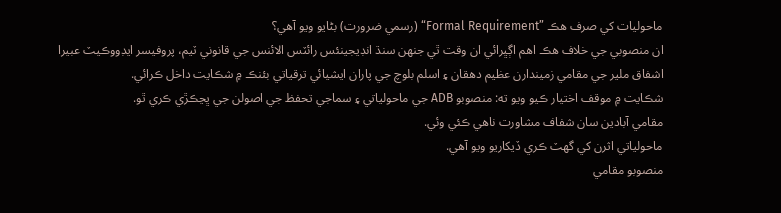ماحوليات کي صرف هڪ ”Formal Requirement“ (رسمي ضرورت) بڻايو ويو آهي؟
ان منصوبي جي خلاف هڪ اهم اڳڀرائي ان وقت ٿي جنهن سنڌ انڊيجينئس رائٽس الائنس جي قانوني ٽيم، پروفيسر ايڊووڪيٽ عبيرا اشفاق ملير جي مقامي زميندارن عظيم دهقان ۽ اسلم بلوچ جي پاران ايشيائي ترقياتي بئنڪ ۾ شڪايت داخل ڪرائي.
شڪايت ۾ موقف اختيار ڪيو ويو ته: منصوبو ADB جي ماحولياتي ۽ سماجي تحفظ جي اصولن جي ڀڃڪڙي ڪري ٿو.
مقامي آبادين سان شفاف مشاورت ناهي ڪئي وئي.
ماحولياتي اثرن کي گهٽ ڪري ڏيکاريو ويو آهي.
منصوبو مقامي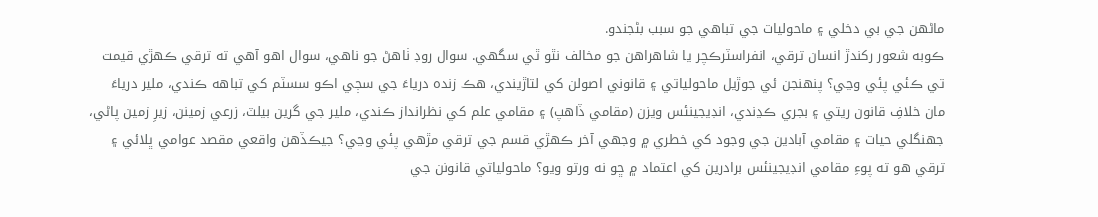ماڻهن جي بي دخلي ۽ ماحوليات جي تباهي جو سبب بڻجندو.
ڪوبه شعور رکندڙ انسان ترقي، انفراسٽرڪچر يا شاهراهن جو مخالف نٿو ٿي سگهي. سوال روڊ ٺاهڻ جو ناهي، سوال اهو آهي ته ترقي ڪهڙي قيمت تي ڪئي پئي وڃي؟ پنهنجن ئي جوڙيل ماحولياتي ۽ قانوني اصولن کي لتاڙيندي، هڪ زنده درياءَ جي سڄي اڪو سسٽم کي تباهه ڪندي، ملير درياءَ مان خلافِ قانون ريتي ۽ بجري ڪڍندي، انڊيجينئس ويزن (مقامي ڏاهپ) ۽ مقامي علم کي نظرانداز ڪندي، ملير جي گرين بيلٽ، زرعي زمينن، زيرِ زمين پاڻي، جهنگلي حيات ۽ مقامي آبادين جي وجود کي خطري ۾ وجهي آخر ڪهڙي قسم جي ترقي مڙهي پئي وڃي؟ جيڪڏهن واقعي مقصد عوامي ڀلائي ۽ ترقي هو ته پوءِ مقامي انڊيجينئس برادرين کي اعتماد ۾ ڇو نه ورتو ويو؟ ماحولياتي قانونن جي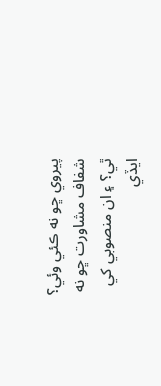پيروي ڇو نه ڪئي وئي؟ شفاف مشاورت ڇو نه ٿي؟ ۽ ان منصوبي کي ايڏي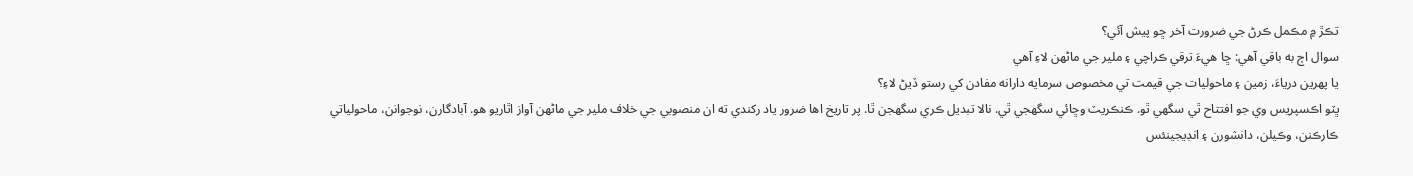تڪڙ ۾ مڪمل ڪرڻ جي ضرورت آخر ڇو پيش آئي؟
سوال اڄ به باقي آهي: ڇا هيءَ ترقي ڪراچي ۽ ملير جي ماڻهن لاءِ آهي
يا پھرين درياءَ، زمين ۽ ماحوليات جي قيمت تي مخصوص سرمايه دارانه مفادن کي رستو ڏيڻ لاءِ؟
ڀٽو اڪسپريس وي جو افتتاح ٿي سگهي ٿو. ڪنڪريٽ وڇائي سگهجي ٿي. نالا تبديل ڪري سگهجن ٿا. پر تاريخ اها ضرور ياد رکندي ته ان منصوبي جي خلاف ملير جي ماڻهن آواز اٿاريو هو. آبادگارن، نوجوانن، ماحولياتي ڪارڪنن، وڪيلن، دانشورن ۽ انڊيجينئس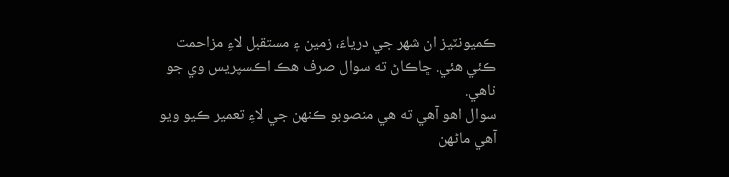ڪميونٽيز ان شهر جي درياءَ، زمين ۽ مستقبل لاءِ مزاحمت ڪئي هئي. ڇاڪاڻ ته سوال صرف هڪ اڪسپريس وي جو ناهي.
سوال اهو آهي ته هي منصوبو ڪنهن جي لاءِ تعمير ڪيو ويو آهي ماڻهن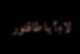لاءِ؟ يا طاقتور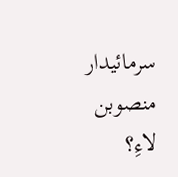سرمائيدار منصوبن لاءِ؟